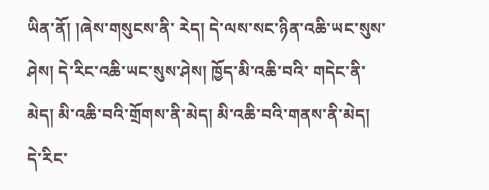ཡིན་ནོ། །ཞེས་གསུངས་ནི་ རེད། དེ་ལས་སང་ཉིན་འཆི་ཡང་སུས་ཤེས། དེ་རིང་འཆི་ཡང་སུས་ཤེས། ཁྱོད་མི་འཆི་བའི་ གདེང་ནི་མེད། མི་འཆི་བའི་གྲོགས་ནི་མེད། མི་འཆི་བའི་གནས་ནི་མེད། དེ་རིང་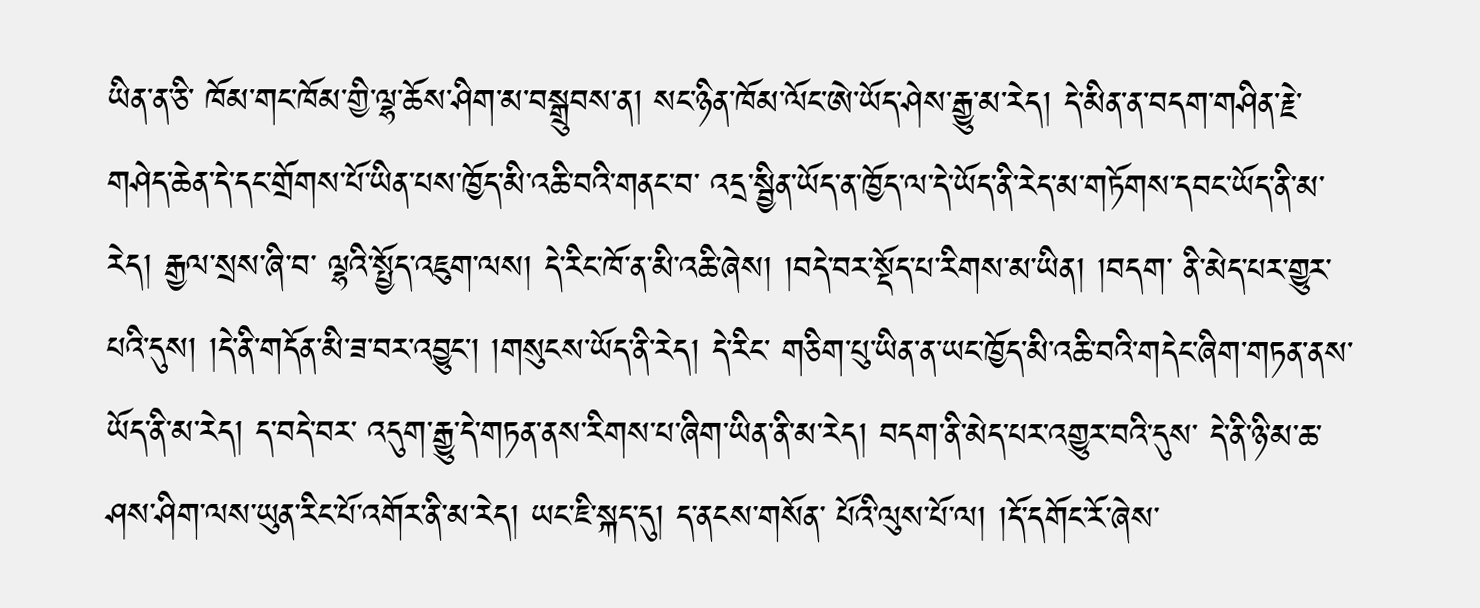ཡིན་ན་ཅི་ ཁོམ་གང་ཁོམ་གྱི་ལྷ་ཆོས་ཤིག་མ་བསྒྲུབས་ན། སང་ཉིན་ཁོམ་ལོང་ཨེ་ཡོད་ཤེས་རྒྱུ་མ་རེད། དེ་མིན་ན་བདག་གཤིན་རྗེ་གཤེད་ཆེན་དེ་དང་གྲོགས་པོ་ཡིན་པས་ཁྱོད་མི་འཆི་བའི་གནང་བ་ འདྲ་སྦྱིན་ཡོད་ན་ཁྱོད་ལ་དེ་ཡོད་ནི་རེད་མ་གཏོགས་དབང་ཡོད་ནི་མ་རེད། རྒྱལ་སྲས་ཞི་བ་ ལྷའི་སྤྱོད་འཇུག་ལས། དེ་རིང་ཁོ་ན་མི་འཆི་ཞེས། །བདེ་བར་སྡོད་པ་རིགས་མ་ཡིན། །བདག་ ནི་མེད་པར་གྱུར་པའི་དུས། །དེ་ནི་གདོན་མི་ཟ་བར་འབྱུང་། །གསུངས་ཡོད་ནི་རེད། དེ་རིང་ གཅིག་པུ་ཡིན་ན་ཡང་ཁྱོད་མི་འཆི་བའི་གདེང་ཞིག་གཏན་ནས་ཡོད་ནི་མ་རེད། ད་བདེ་བར་ འདུག་རྒྱུ་དེ་གཏན་ནས་རིགས་པ་ཞིག་ཡིན་ནི་མ་རེད། བདག་ནི་མེད་པར་འགྱུར་བའི་དུས་ དེ་ནི་ཉི་མ་ཆ་ཤས་ཤིག་ལས་ཡུན་རིང་པོ་འགོར་ནི་མ་རེད། ཡང་ཇི་སྐད་དུ། ད་ནངས་གསོན་ པོའི་ལུས་པོ་ལ། །དོ་དགོང་རོ་ཞེས་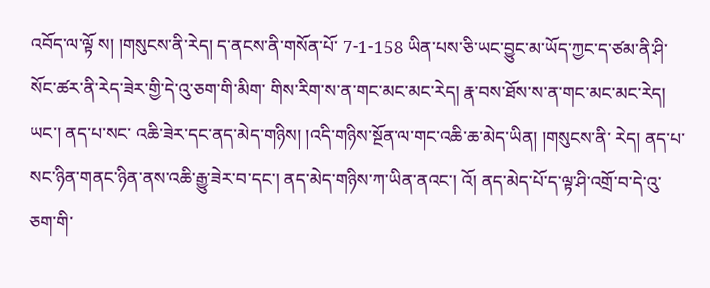འབོད་ལ་ལྟོ ས། །གསུངས་ནི་རེད། ད་ནངས་ནི་གསོན་པོ་ 7-1-158 ཡིན་པས་ཅི་ཡང་བྱུང་མ་ཡོད་ཀྱང་ད་ཙམ་ནི་ཤི་སོང་ཚར་ནི་རེད་ཟེར་གྱི་དེ་འུ་ཅག་གི་མིག་ གིས་རིག་ས་ན་གང་མང་མང་རེད། རྣ་བས་ཐོས་ས་ན་གང་མང་མང་རེད། ཡང་། ནད་པ་སང་ འཆི་ཟེར་དང་ནད་མེད་གཉིས། །འདི་གཉིས་སྔོན་ལ་གང་འཆི་ཆ་མེད་ཡིན། །གསུངས་ནི་ རེད། ནད་པ་སང་ཉིན་གནང་ཉིན་ནས་འཆི་རྒྱུ་ཟེར་བ་དང་། ནད་མེད་གཉིས་ཀ་ཡིན་ནའང་། འོ། ནད་མེད་པོ་ད་ལྟ་ཤི་འགྲོ་བ་དེ་འུ་ཅག་གི་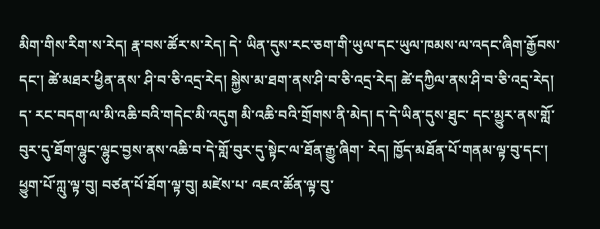མིག་གིས་རིག་ས་རེད། རྣ་བས་ཚོར་ས་རེད། དེ་ ཡིན་དུས་རང་ཅག་གི་ཡུལ་དང་ཡུལ་ཁམས་ལ་འདང་ཞིག་རྒྱོབས་དང་། ཚེ་མཐར་ཕྱིན་ནས་ ཤི་བ་ཅི་འདྲ་རེད། སྐྱེས་མ་ཐག་ནས་ཤི་བ་ཅི་འདྲ་རེད། ཚེ་དཀྱིལ་ནས་ཤི་བ་ཅི་འདྲ་རེད། ད་ རང་བདག་ལ་མི་འཆི་བའི་གདེང་མི་འདུག མི་འཆི་བའི་གྲོགས་ནི་མེད། ད་དེ་ཡིན་དུས་ཐུང་ དང་མྱུར་ནས་གློ་བུར་དུ་ཐོག་ལྷུང་ལྷུང་བྱས་ནས་འཆི་བ་དེ་གློ་བུར་དུ་སྟེང་ལ་ཐོན་རྒྱུ་ཞིག་ རེད། ཁྱོད་མཐོན་པོ་གནམ་ལྟ་བུ་དང་། ཕྱུག་པོ་ཀླུ་ལྟ་བུ། བཙན་པོ་ཐོག་ལྟ་བུ། མཛེས་པ་ འཇའ་ཚོན་ལྟ་བུ་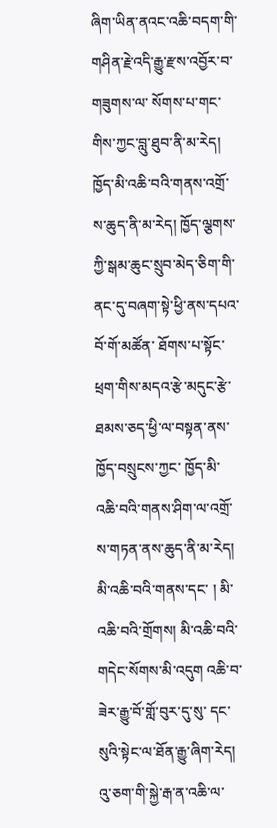ཞིག་ཡིན་ནའང་འཆི་བདག་གི་གཤིན་རྗེ་འདི་རྒྱུ་རྫས་འབྱོར་བ་གཟུགས་ལ་ སོགས་པ་གང་གིས་ཀྱང་བླུ་ཐུབ་ནི་མ་རེད། ཁྱོད་མི་འཆི་བའི་གནས་འགྲོ་ས་ཆུད་ནི་མ་རེད། ཁྱོད་ལྕགས་ཀྱི་སྒམ་ཆུང་སྲུབ་མེད་ཅིག་གི་ནང་དུ་བཞག་སྟེ་ཕྱི་ནས་དཔའ་བོ་གོ་མཚོན་ ཐོགས་པ་སྟོང་ཕྲག་གིས་མདའ་རྩེ་མདུང་རྩེ་ཐམས་ཅད་ཕྱི་ལ་བསྟན་ནས་ཁྱོད་བསྲུངས་ཀྱང་ ཁྱོད་མི་འཆི་བའི་གནས་ཤིག་ལ་འགྲོ་ས་གཏན་ནས་ཆུད་ནི་མ་རེད། མི་འཆི་བའི་གནས་དང་ ། མི་འཆི་བའི་གྲོགས། མི་འཆི་བའི་གདེང་སོགས་མི་འདུག འཆི་བ་ཟེར་རྒྱུ་བོ་གློ་བུར་དུ་སུ་ དང་སུའི་སྟེང་ལ་ཐོན་རྒྱུ་ཞིག་རེད། འུ་ཅག་གི་སྐྱེ་རྒ་ན་འཆི་ལ་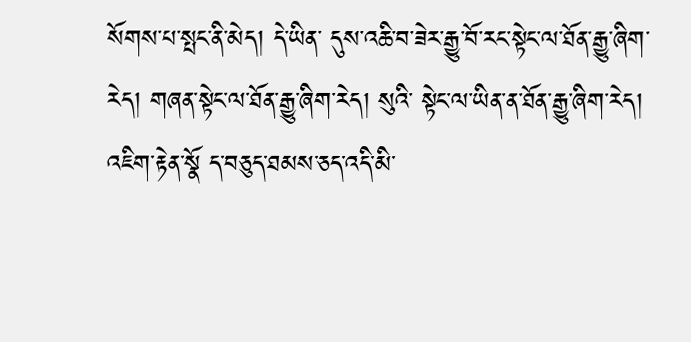སོགས་པ་སྤང་ནི་མེད། དེ་ཡིན་ དུས་འཆི་བ་ཟེར་རྒྱུ་བོ་རང་སྟེང་ལ་ཐོན་རྒྱུ་ཞིག་རེད། གཞན་སྟེང་ལ་ཐོན་རྒྱུ་ཞིག་རེད། སུའི་ སྟེང་ལ་ཡིན་ན་ཐོན་རྒྱུ་ཞིག་རེད། འཇིག་རྟེན་སྣོ ད་བཅུད་ཐམས་ཅད་འདི་མི་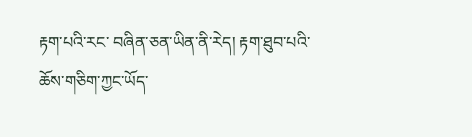རྟག་པའི་རང་ བཞིན་ཅན་ཡིན་ནི་རེད། རྟག་ཐུབ་པའི་ཆོས་གཅིག་ཀྱང་ཡོད་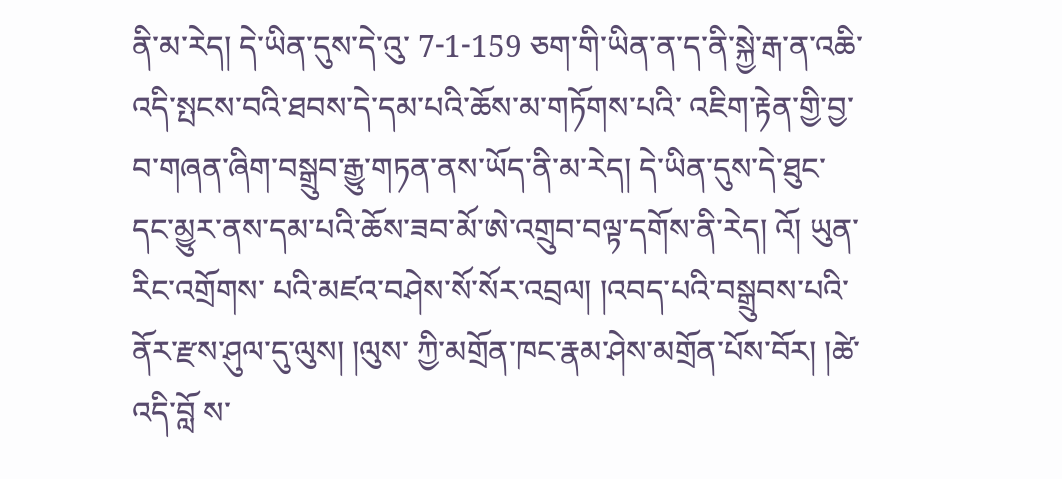ནི་མ་རེད། དེ་ཡིན་དུས་དེ་འུ་ 7-1-159 ཅག་གི་ཡིན་ན་ད་ནི་སྐྱེ་རྒ་ན་འཆི་འདི་སྤངས་བའི་ཐབས་དེ་དམ་པའི་ཆོས་མ་གཏོགས་པའི་ འཇིག་རྟེན་གྱི་བྱ་བ་གཞན་ཞིག་བསྒྲུབ་རྒྱུ་གཏན་ནས་ཡོད་ནི་མ་རེད། དེ་ཡིན་དུས་དེ་ཐུང་ དང་མྱུར་ནས་དམ་པའི་ཆོས་ཟབ་མོ་ཨེ་འགྲུབ་བལྟ་དགོས་ནི་རེད། འོ། ཡུན་རིང་འགྲོགས་ པའི་མཛའ་བཤེས་སོ་སོར་འབྲལ། །འབད་པའི་བསྒྲུབས་པའི་ནོར་རྫས་ཤུལ་དུ་ལུས། །ལུས་ ཀྱི་མགྲོན་ཁང་རྣམ་ཤེས་མགྲོན་པོས་བོར། །ཚེ་འདི་བློ ས་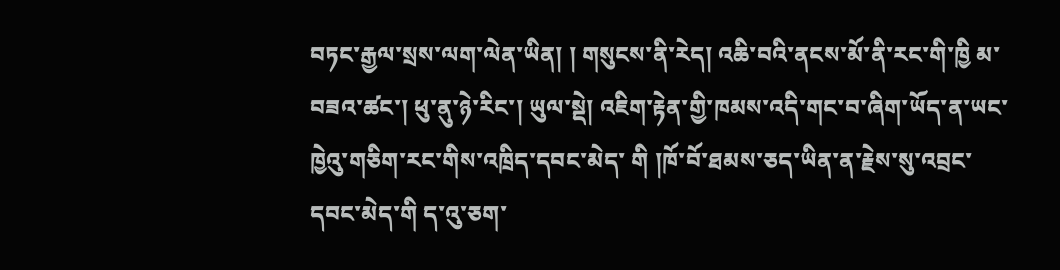བཏང་རྒྱལ་སྲས་ལག་ལེན་ཡིན། ། གསུངས་ནི་རེད། འཆི་བའི་ནངས་མོ་ནི་རང་གི་ཁྱི མ་བཟའ་ཚང་། ཕུ་ནུ་ཉེ་རིང་། ཡུལ་སྡེ། འཇིག་རྟེན་གྱི་ཁམས་འདི་གང་བ་ཞིག་ཡོད་ན་ཡང་ཁྱེའུ་གཅིག་རང་གིས་འཁྲིད་དབང་མེད་ གི །ཁོ་བོ་ཐམས་ཅད་ཡིན་ན་རྗེས་སུ་འབྲང་དབང་མེད་གི ད་འུ་ཅག་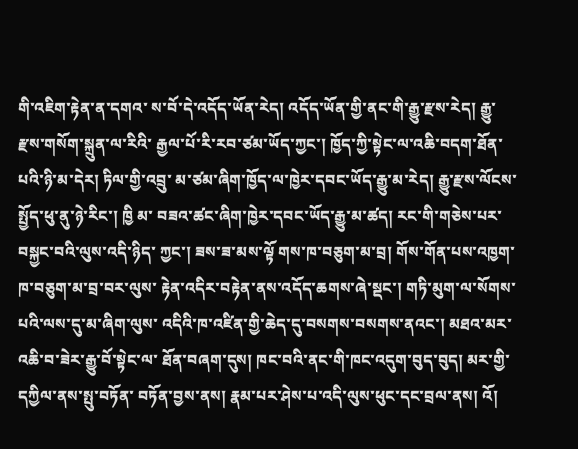གི་འཇིག་རྟེན་ན་དགའ་ ས་བོ་དེ་འདོད་ཡོན་རེད། འདོད་ཡོན་གྱི་ནང་གི་རྒྱུ་རྫས་རེད། རྒྱུ་རྫས་གསོག་སྐྲུན་ལ་རིའི་ རྒྱལ་པོ་རི་རབ་ཙམ་ཡོད་ཀྱང་། ཁྱོད་ཀྱི་སྟེང་ལ་འཆི་བདག་ཐོན་པའི་ཉི་མ་དེར། ཏིལ་གྱི་འབྲུ་ མ་ཙམ་ཞིག་ཁྱོད་ལ་ཁྱེར་དབང་ཡོད་རྒྱུ་མ་རེད། རྒྱུ་རྫས་ལོངས་སྤྱོད་ཕུ་ནུ་ཉེ་རིང་། ཁྱི མ་ བཟའ་ཚང་ཞིག་ཁྱེར་དབང་ཡོད་རྒྱུ་མ་ཚད། རང་གི་གཅེས་པར་བསྐྱང་བའི་ལུས་འདི་ཉིད་ ཀྱང་། ཟས་ཟ་མས་ལྟོ གས་ཁ་བཅུག་མ་བྲ། གོས་གོན་པས་འཁྱག་ཁ་བཅུག་མ་བྲ་བར་ལུས་ རྟེན་འདིར་བརྟེན་ནས་འདོད་ཆགས་ཞེ་སྡང་། གཏི་མུག་ལ་སོགས་པའི་ལས་དུ་མ་ཞིག་ལུས་ འདིའི་ཁ་འཛིན་གྱི་ཆེད་དུ་བསགས་བསགས་ནའང་། མཐའ་མར་འཆི་བ་ཟེར་རྒྱུ་བོ་སྟེང་ལ་ ཐོན་བཞག་དུས། ཁང་བའི་ནང་གི་ཁང་འདུག་བུད་བུད། མར་གྱི་དཀྱིལ་ནས་སྤུ་བཏོན་ བཏོན་བྱས་ནས། རྣམ་པར་ཤེས་པ་འདི་ལུས་ཕུང་དང་བྲལ་ནས། འོ།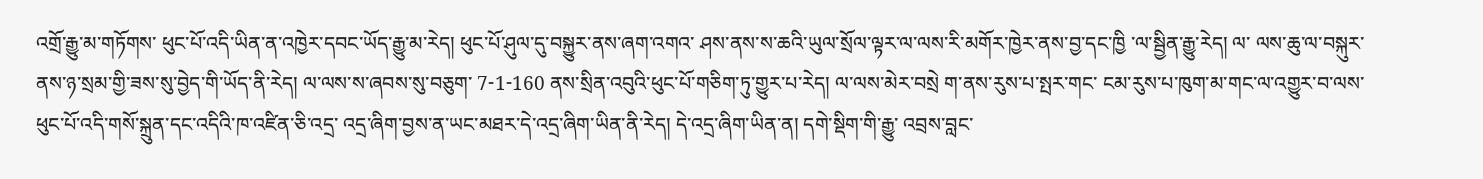འགྲོ་རྒྱུ་མ་གཏོགས་ ཕུང་པོ་འདི་ཡིན་ན་འཁྱེར་དབང་ཡོད་རྒྱུ་མ་རེད། ཕུང་པོ་ཤུལ་དུ་བསྐྱུར་ནས་ཞག་འགའ་ ཤས་ནས་ས་ཆའི་ཡུལ་སྲོལ་ལྟར་ལ་ལས་རི་མགོར་ཁྱེར་ནས་བྱ་དང་ཁྱི ་ལ་སྦྱིན་རྒྱུ་རེད། ལ་ ལས་ཆུ་ལ་བསྐུར་ནས་ཉ་སྲམ་གྱི་ཟས་སུ་བྱེད་གི་ཡོད་ནི་རེད། ལ་ལས་ས་ཞབས་སུ་བཅུག་ 7-1-160 ནས་སྲིན་འབུའི་ཕུང་པོ་གཅིག་ཏུ་གྱུར་པ་རེད། ལ་ལས་མེར་བསྲེ ག་ནས་རུས་པ་སྤར་གང་ ངམ་རུས་པ་ཁུག་མ་གང་ལ་འགྱུར་བ་ལས་ཕུང་པོ་འདི་གསོ་སྐྲུན་དང་འདིའི་ཁ་འཛིན་ཅི་འདྲ་ འདྲ་ཞིག་བྱས་ན་ཡང་མཐར་དེ་འདྲ་ཞིག་ཡིན་ནི་རེད། དེ་འདྲ་ཞིག་ཡིན་ན། དགེ་སྡིག་གི་རྒྱུ་ འབྲས་བླང་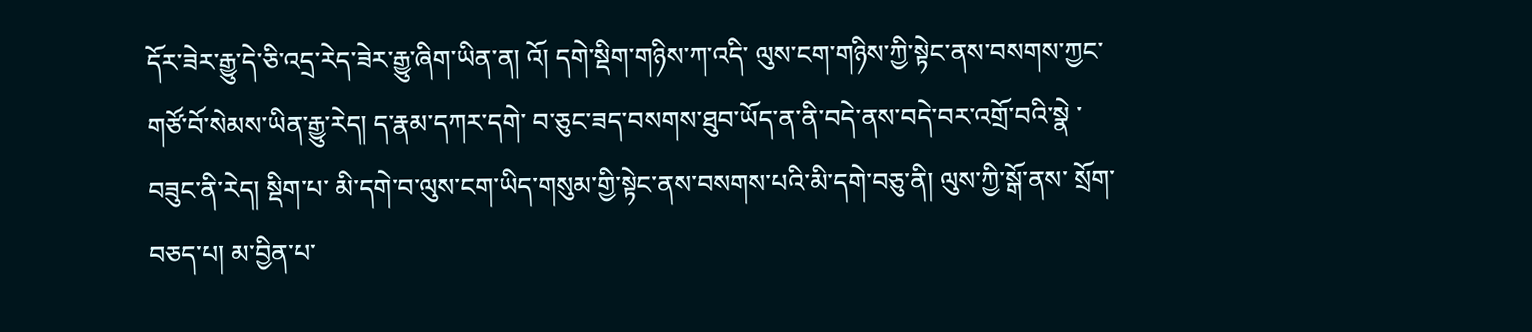དོར་ཟེར་རྒྱུ་དེ་ཅི་འདྲ་རེད་ཟེར་རྒྱུ་ཞིག་ཡིན་ན། འོ། དགེ་སྡིག་གཉིས་ཀ་འདི་ ལུས་ངག་གཉིས་ཀྱི་སྟེང་ནས་བསགས་ཀྱང་གཙོ་བོ་སེམས་ཡིན་རྒྱུ་རེད། ད་རྣམ་དཀར་དགེ་ བ་ཅུང་ཟད་བསགས་ཐུབ་ཡོད་ན་ནི་བདེ་ནས་བདེ་བར་འགྲོ་བའི་སྣེ ་བཟུང་ནི་རེད། སྡིག་པ་ མི་དགེ་བ་ལུས་ངག་ཡིད་གསུམ་གྱི་སྟེང་ནས་བསགས་པའི་མི་དགེ་བཅུ་ནི། ལུས་ཀྱི་སྒོ་ནས་ སྲོག་བཅད་པ། མ་བྱིན་པ་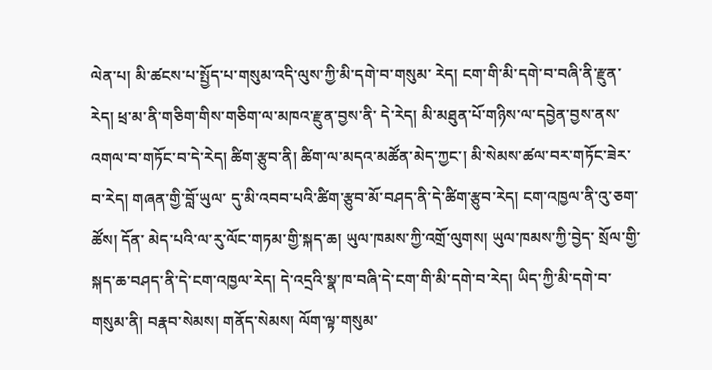ལེན་པ། མི་ཚངས་པ་སྤྱོད་པ་གསུམ་འདི་ལུས་ཀྱི་མི་དགེ་བ་གསུམ་ རེད། ངག་གི་མི་དགེ་བ་བཞི་ནི་རྫུན་རེད། ཕྲ་མ་ནི་གཅིག་གིས་གཅིག་ལ་མཁའ་རྫུན་བྱས་ནི་ དེ་རེད། མི་མཐུན་པོ་གཉིས་ལ་དབྱེན་བྱས་ནས་འགལ་བ་གཏོང་བ་དེ་རེད། ཚིག་རྩུབ་ནི། ཚིག་ལ་མདའ་མཚོན་མེད་ཀྱང་། མི་སེམས་ཚལ་བར་གཏོང་ཟེར་བ་རེད། གཞན་གྱི་བློ་ཡུལ་ དུ་མི་འབབ་པའི་ཚིག་རྩུབ་མོ་བཤད་ནི་དེ་ཚིག་རྩུབ་རེད། ངག་འཁྱལ་ནི་འུ་ཅག་ཚོས། དོན་ མེད་པའི་ལ་རུ་ལོང་གཏམ་གྱི་སྐད་ཆ། ཡུལ་ཁམས་ཀྱི་འགྲོ་ལུགས། ཡུལ་ཁམས་ཀྱི་བྱེད་ སྲོལ་གྱི་སྐད་ཆ་བཤད་ནི་དེ་ངག་འཁྱལ་རེད། དེ་འདྲའི་སྣ་ཁ་བཞི་དེ་ངག་གི་མི་དགེ་བ་རེད། ཡིད་ཀྱི་མི་དགེ་བ་གསུམ་ནི། བརྣབ་སེམས། གནོད་སེམས། ལོག་ལྟ་གསུམ་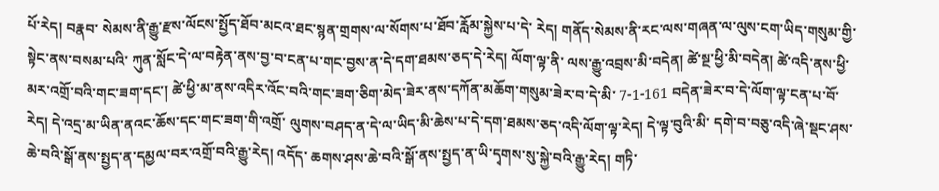པོ་རེད། བརྣབ་ སེམས་ནི་རྒྱུ་རྫས་ལོངས་སྤྱོད་ཐོབ་མངའ་ཐང་སྙན་གྲགས་ལ་སོགས་པ་ཐོབ་རློམ་སྐྱེས་པ་དེ་ རེད། གནོད་སེམས་ནི་རང་ལས་གཞན་ལ་ལུས་ངག་ཡིད་གསུམ་གྱི་སྟེང་ནས་བསམ་པའི་ ཀུན་སློང་དེ་ལ་བརྟེན་ནས་བྱ་བ་ངན་པ་གང་བྱས་ན་དེ་དག་ཐམས་ཅད་དེ་རེད། ལོག་ལྟ་ནི་ ལས་རྒྱུ་འབྲས་མི་བདེན། ཚེ་སྔ་ཕྱི་མི་བདེན། ཚེ་འདི་ནས་ཕྱི་མར་འགྲོ་བའི་གང་ཟག་དང་། ཚེ་ཕྱི་མ་ནས་འདིར་འོང་བའི་གང་ཟག་ཅིག་མེད་ཟེར་ནས་དཀོན་མཆོག་གསུམ་ཟེར་བ་དེ་མི་ 7-1-161 བདེན་ཟེར་བ་དེ་ལོག་ལྟ་ངན་པ་བོ་རེད། དེ་འདྲ་མ་ཡིན་ནའང་ཆོས་དང་གང་ཟག་གི་འགྲོ་ ལུགས་བཤད་ན་དེ་ལ་ཡིད་མི་ཆེས་པ་དེ་དག་ཐམས་ཅད་འདི་ལོག་ལྟ་རེད། དེ་ལྟ་བུའི་མི་ དགེ་བ་བཅུ་འདི་ཞེ་སྡང་ཤས་ཆེ་བའི་སྒོ་ནས་སྤྱད་ན་དམྱལ་བར་འགྲོ་བའི་རྒྱུ་རེད། འདོད་ ཆགས་ཤས་ཆེ་བའི་སྒོ་ནས་སྤྱད་ན་ཡི་དྭགས་སུ་སྐྱེ་བའི་རྒྱུ་རེད། གཏི་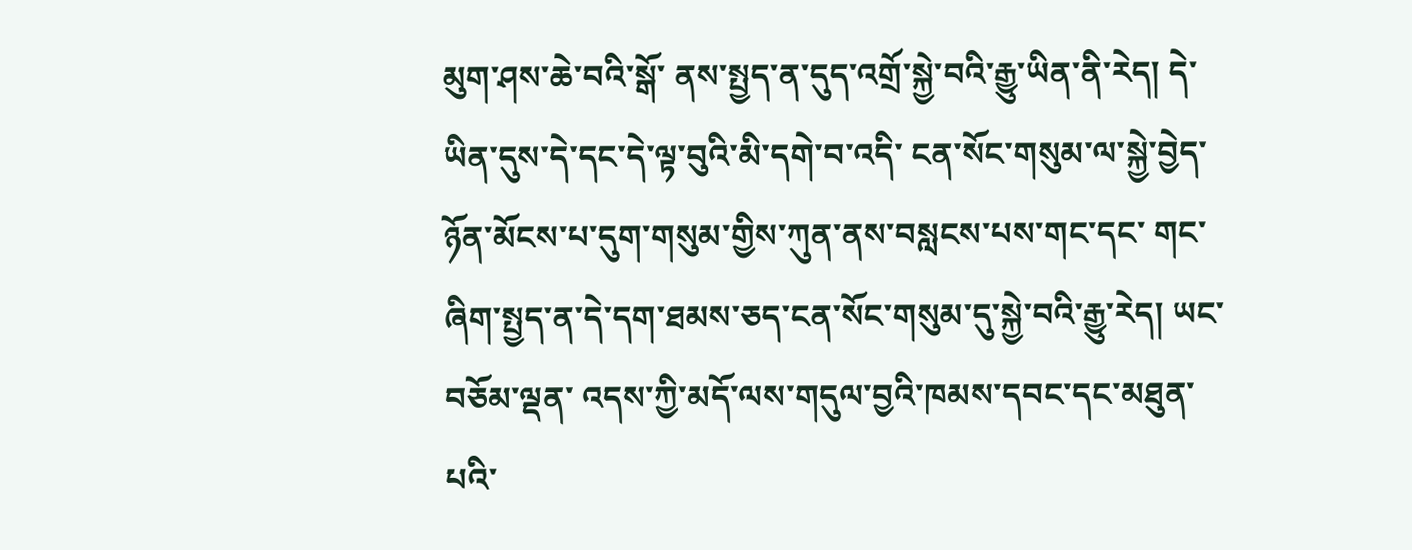མུག་ཤས་ཆེ་བའི་སྒོ་ ནས་སྤྱད་ན་དུད་འགྲོ་སྐྱེ་བའི་རྒྱུ་ཡིན་ནི་རེད། དེ་ཡིན་དུས་དེ་དང་དེ་ལྟ་བུའི་མི་དགེ་བ་འདི་ ངན་སོང་གསུམ་ལ་སྐྱེ་བྱེད་ཉོན་མོངས་པ་དུག་གསུམ་གྱིས་ཀུན་ནས་བསླངས་པས་གང་དང་ གང་ཞིག་སྤྱད་ན་དེ་དག་ཐམས་ཅད་ངན་སོང་གསུམ་དུ་སྐྱེ་བའི་རྒྱུ་རེད། ཡང་བཅོམ་ལྡན་ འདས་ཀྱི་མདོ་ལས་གདུལ་བྱའི་ཁམས་དབང་དང་མཐུན་པའི་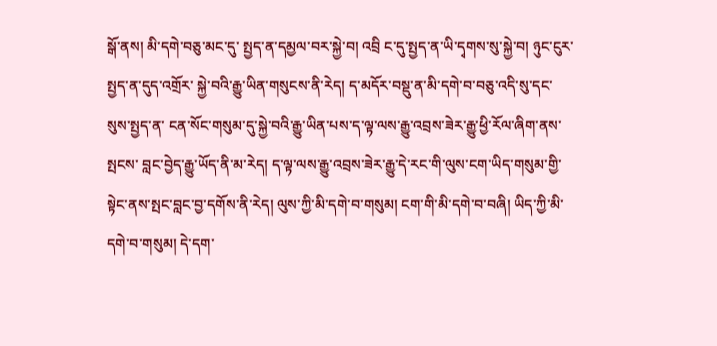སྒོ་ནས། མི་དགེ་བཅུ་མང་དུ་ སྤྱད་ན་དམྱལ་བར་སྐྱེ་བ། འབྲི ང་དུ་སྤྱད་ན་ཡི་དྭགས་སུ་སྐྱེ་བ། ཉུང་ངུར་སྤྱད་ན་དུད་འགྲོར་ སྐྱེ་བའི་རྒྱུ་ཡིན་གསུངས་ནི་རེད། ད་མདོར་བསྡུ་ན་མི་དགེ་བ་བཅུ་འདི་སུ་དང་སུས་སྤྱད་ན་ ངན་སོང་གསུམ་དུ་སྐྱེ་བའི་རྒྱུ་ཡིན་པས་ད་ལྟ་ལས་རྒྱུ་འབྲས་ཟེར་རྒྱུ་ཕྱི་རོལ་ཞིག་ནས་སྤངས་ བླང་བྱེད་རྒྱུ་ཡོད་ནི་མ་རེད། ད་ལྟ་ལས་རྒྱུ་འབྲས་ཟེར་རྒྱུ་དེ་རང་གི་ལུས་ངག་ཡིད་གསུམ་གྱི་ སྟེང་ནས་སྤང་བླང་བྱ་དགོས་ནི་རེད། ལུས་ཀྱི་མི་དགེ་བ་གསུམ། ངག་གི་མི་དགེ་བ་བཞི། ཡིད་ཀྱི་མི་དགེ་བ་གསུམ། དེ་དག་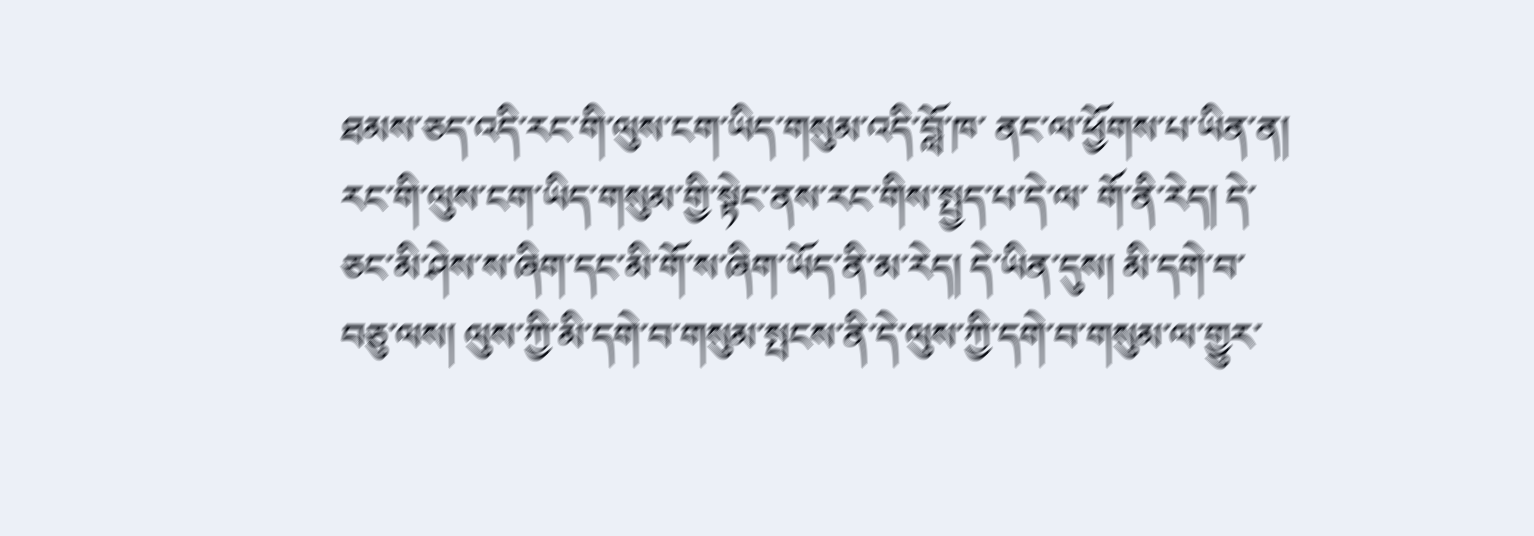ཐམས་ཅད་འདི་རང་གི་ལུས་ངག་ཡིད་གསུམ་འདི་བློ་ཁ་ ནང་ལ་ཕྱོགས་པ་ཡིན་ན། རང་གི་ལུས་ངག་ཡིད་གསུམ་གྱི་སྟེང་ནས་རང་གིས་སྤྱད་པ་དེ་ལ་ གོ་ནི་རེད། དེ་ཅང་མི་ཤེས་ས་ཞིག་དང་མི་གོ་ས་ཞིག་ཡོད་ནི་མ་རེད། དེ་ཡིན་དུས། མི་དགེ་བ་ བཅུ་ལས། ལུས་ཀྱི་མི་དགེ་བ་གསུམ་སྤངས་ནི་དེ་ལུས་ཀྱི་དགེ་བ་གསུམ་ལ་གྱུར་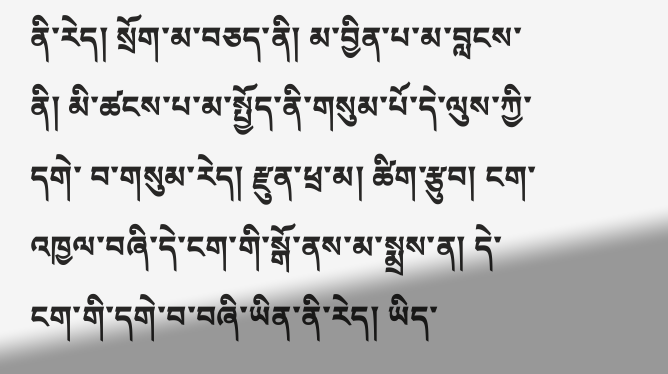ནི་རེད། སྲོག་མ་བཅད་ནི། མ་བྱིན་པ་མ་བླངས་ནི། མི་ཚངས་པ་མ་སྤྱོད་ནི་གསུམ་པོ་དེ་ལུས་ཀྱི་དགེ་ བ་གསུམ་རེད། རྫུན་ཕྲ་མ། ཚིག་རྩུབ། ངག་འཁྱལ་བཞི་དེ་ངག་གི་སྒོ་ནས་མ་སྨྲས་ན། དེ་ ངག་གི་དགེ་བ་བཞི་ཡིན་ནི་རེད། ཡིད་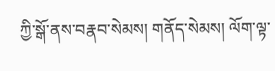ཀྱི་སྒོ་ནས་བརྣབ་སེམས། གནོད་སེམས། ལོག་ལྟ་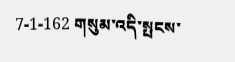7-1-162 གསུམ་འདི་སྤངས་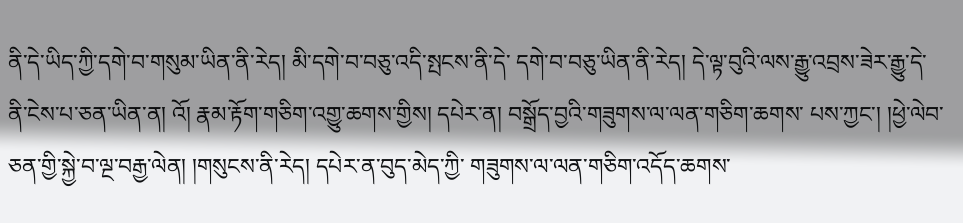ནི་དེ་ཡིད་ཀྱི་དགེ་བ་གསུམ་ཡིན་ནི་རེད། མི་དགེ་བ་བཅུ་འདི་སྤངས་ནི་དེ་ དགེ་བ་བཅུ་ཡིན་ནི་རེད། དེ་ལྟ་བུའི་ལས་རྒྱུ་འབྲས་ཟེར་རྒྱུ་དེ་ནི་ངེས་པ་ཅན་ཡིན་ན། འོ། རྣམ་རྟོག་གཅིག་འགྱུ་ཆགས་གྱིས། དཔེར་ན། བསྒྲོད་བྱའི་གཟུགས་ལ་ལན་གཅིག་ཆགས་ པས་ཀྱང་། །ཕྱེ་ལེབ་ཅན་གྱི་སྐྱེ་བ་ལྔ་བརྒྱ་ལེན། །གསུངས་ནི་རེད། དཔེར་ན་བུད་མེད་ཀྱི་ གཟུགས་ལ་ལན་གཅིག་འདོད་ཆགས་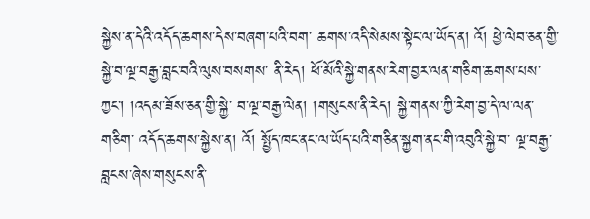སྐྱེས་ན་དེའི་འདོད་ཆགས་དེས་བཞག་པའི་བག་ ཆགས་འདི་སེམས་སྟེང་ལ་ཡོད་ན། འོ། ཕྱེ་ལེབ་ཅན་གྱི་སྐྱེ་བ་ལྔ་བརྒྱ་བླང་བའི་ལུས་བསགས་ ནི་རེད། ཕོ་མོའི་སྐྱེ་གནས་རེག་བྱར་ལན་གཅིག་ཆགས་པས་ཀྱང་། །འདམ་ཟོས་ཅན་གྱི་སྐྱེ་ བ་ལྔ་བརྒྱ་ལེན། །གསུངས་ནི་རེད། སྐྱེ་གནས་ཀྱི་རེག་བྱ་དེ་ལ་ལན་གཅིག་ འདོད་ཆགས་སྐྱེས་ན། འོ། སྤྱོད་ཁང་ནང་ལ་ཡོད་པའི་གཅིན་སྐྱག་ནང་གི་འབུའི་སྐྱེ་བ་ ལྔ་བརྒྱ་བླངས་ཞེས་གསུངས་ནི་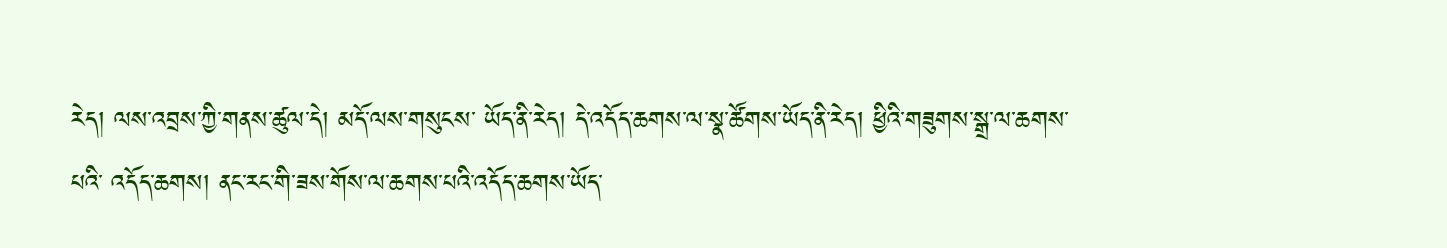རེད། ལས་འབྲས་ཀྱི་གནས་ཚུལ་དེ། མདོ་ལས་གསུངས་ ཡོད་ནི་རེད། དེ་འདོད་ཆགས་ལ་སྣ་ཚོགས་ཡོད་ནི་རེད། ཕྱིའི་གཟུགས་སྒྲ་ལ་ཆགས་པའི་ འདོད་ཆགས། ནང་རང་གི་ཟས་གོས་ལ་ཆགས་པའི་འདོད་ཆགས་ཡོད་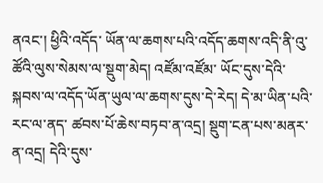ནའང་། ཕྱིའི་འདོད་ ཡོན་ལ་ཆགས་པའི་འདོད་ཆགས་འདི་ནི་འུ་ཚོའི་ལུས་སེམས་ལ་སྡུག་མེད། འཛོམ་འཛོམ་ ཡོང་དུས་དེའི་སྐབས་ལ་འདོད་ཡོན་ཡུལ་ལ་ཆགས་དུས་དེ་རེད། དེ་མ་ཡིན་པའི་རང་ལ་ནད་ ཚབས་པོ་ཆེས་བཏབ་ན་འདྲ། སྡུག་ངན་པས་མནར་ན་འདྲ། དེའི་དུས་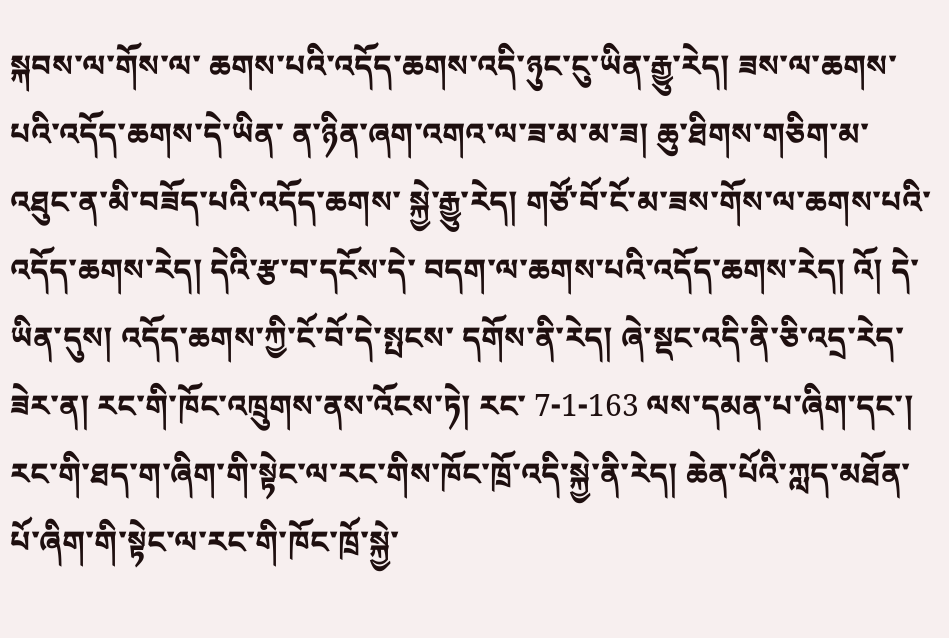སྐབས་ལ་གོས་ལ་ ཆགས་པའི་འདོད་ཆགས་འདི་ཉུང་ངུ་ཡིན་རྒྱུ་རེད། ཟས་ལ་ཆགས་པའི་འདོད་ཆགས་དེ་ཡིན་ ན་ཉིན་ཞག་འགའ་ལ་ཟ་མ་མ་ཟ། ཆུ་ཐིགས་གཅིག་མ་འཐུང་ན་མི་བཟོད་པའི་འདོད་ཆགས་ སྐྱེ་རྒྱུ་རེད། གཙོ་བོ་ངོ་མ་ཟས་གོས་ལ་ཆགས་པའི་འདོད་ཆགས་རེད། དེའི་རྩ་བ་དངོས་དེ་ བདག་ལ་ཆགས་པའི་འདོད་ཆགས་རེད། འོ། དེ་ཡིན་དུས། འདོད་ཆགས་ཀྱི་ངོ་བོ་དེ་སྤངས་ དགོས་ནི་རེད། ཞེ་སྡང་འདི་ནི་ཅི་འདྲ་རེད་ཟེར་ན། རང་གི་ཁོང་འཁྲུགས་ནས་འོངས་ཏེ། རང་ 7-1-163 ལས་དམན་པ་ཞིག་དང་། རང་གི་ཐད་ག་ཞིག་གི་སྟེང་ལ་རང་གིས་ཁོང་ཁྲོ་འདི་སྐྱེ་ནི་རེད། ཆེན་པོའི་ཀླད་མཐོན་པོ་ཞིག་གི་སྟེང་ལ་རང་གི་ཁོང་ཁྲོ་སྐྱེ་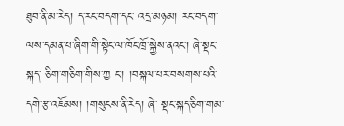ཐུབ་ནི་མ་རེད། ད་རང་བདག་དང་ འདྲ་མཉམ། རང་བདག་ལས་དམན་པ་ཞིག་གི་སྟེང་ལ་ཁོང་ཁྲོ་སྐྱེས་ནའང་། ཞེ་སྡང་སྐད་ ཅིག་གཅིག་གིས་ཀྱ ང་། །བསྐལ་པར་བསགས་པའི་དགེ་རྩ་འཇོམས། །གསུངས་ནི་རེད། ཞེ་ སྡང་སྐད་ཅིག་གམ་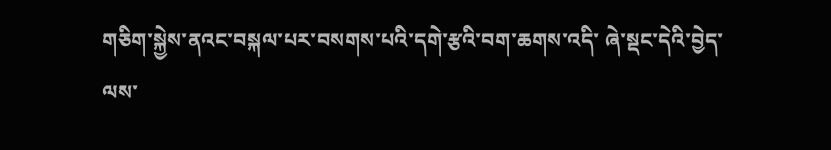གཅིག་སྐྱེས་ནའང་བསྐལ་པར་བསགས་པའི་དགེ་རྩའི་བག་ཆགས་འདི་ ཞེ་སྡང་དེའི་བྱེད་ལས་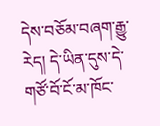དེས་བཅོམ་བཞག་རྒྱུ་རེད། དེ་ཡིན་དུས་དེ་གཙོ་བོ་ངོ་མ་ཁོང་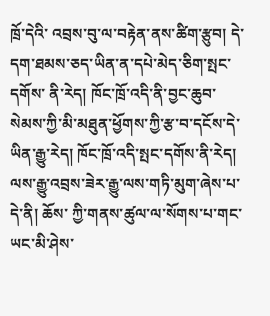ཁྲོ་དེའི་ འབྲས་བུ་ལ་བརྟེན་ནས་ཚིག་རྩུབ། དེ་དག་ཐམས་ཅད་ཡིན་ན་དཔེ་མེད་ཅིག་སྤང་དགོས་ ནི་རེད། ཁོང་ཁྲོ་འདི་ནི་བྱང་ཆུབ་སེམས་ཀྱི་མི་མཐུན་ཕྱོགས་ཀྱི་རྩ་བ་དངོས་དེ་ཡིན་རྒྱུ་རེད། ཁོང་ཁྲོ་འདི་སྤང་དགོས་ནི་རེད། ལས་རྒྱུ་འབྲས་ཟེར་རྒྱུ་ལས་གཏི་མུག་ཞེས་པ་དེ་ནི། ཆོས་ ཀྱི་གནས་ཚུལ་ལ་སོགས་པ་གང་ཡང་མི་ཤེས་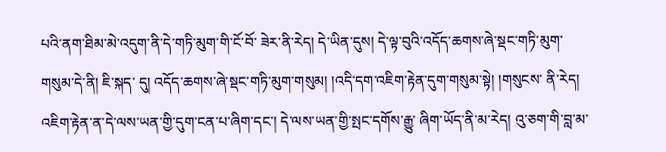པའི་ནག་ཐིམ་མེ་འདུག་ནི་དེ་གཏི་མུག་གི་ངོ་བོ་ ཟེར་ནི་རེད། དེ་ཡིན་དུས། དེ་ལྟ་བུའི་འདོད་ཆགས་ཞེ་སྡང་གཏི་མུག་གསུམ་དེ་ནི། ཇི་སྐད་ དུ། འདོད་ཆགས་ཞེ་སྡང་གཏི་མུག་གསུམ། །འདི་དག་འཇིག་རྟེན་དུག་གསུམ་སྟེ། །གསུངས་ ནི་རེད། འཇིག་རྟེན་ན་དེ་ལས་ཡན་གྱི་དུག་ངན་པ་ཞིག་དང་། དེ་ལས་ཡན་གྱི་སྤང་དགོས་རྒྱུ་ ཞིག་ཡོད་ནི་མ་རེད། འུ་ཅག་གི་བླ་མ་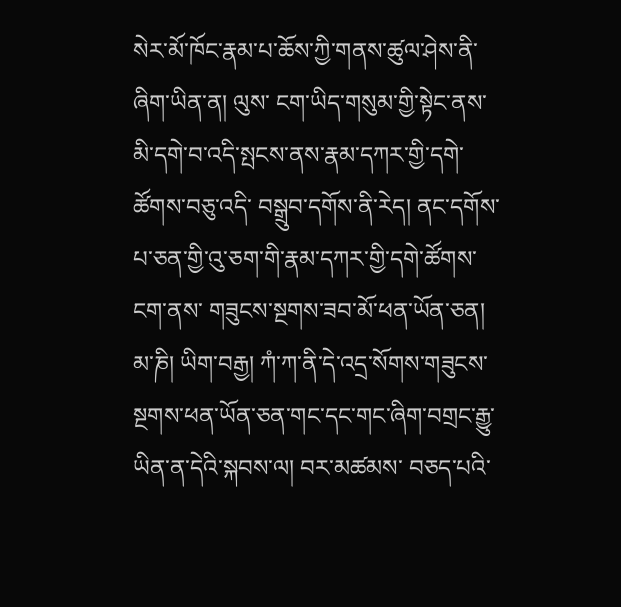སེར་མོ་ཁོང་རྣམ་པ་ཆོས་ཀྱི་གནས་ཚུལ་ཤེས་ནི་ཞིག་ཡིན་ན། ལུས་ ངག་ཡིད་གསུམ་གྱི་སྟེང་ནས་མི་དགེ་བ་འདི་སྤངས་ནས་རྣམ་དཀར་གྱི་དགེ་ཚོགས་བཅུ་འདི་ བསྒྲུབ་དགོས་ནི་རེད། ནང་དགོས་པ་ཅན་གྱི་འུ་ཅག་གི་རྣམ་དཀར་གྱི་དགེ་ཚོགས་ངག་ནས་ གཟུངས་སྔགས་ཟབ་མོ་ཕན་ཡོན་ཅན། མ་ཎི། ཡིག་བརྒྱ། ཀཾ་ཀ་ནི་དེ་འདྲ་སོགས་གཟུངས་ སྔགས་ཕན་ཡོན་ཅན་གང་དང་གང་ཞིག་བགྲང་རྒྱུ་ཡིན་ན་དེའི་སྐབས་ལ། བར་མཚམས་ བཅད་པའི་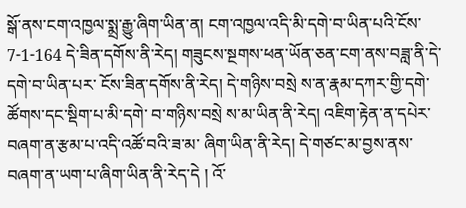སྒོ་ནས་ངག་འཁྱལ་སྨྲ་རྒྱུ་ཞིག་ཡིན་ན། ངག་འཁྱལ་འདི་མི་དགེ་བ་ཡིན་པའི་ངོས་ 7-1-164 དེ་ཟིན་དགོས་ནི་རེད། གཟུངས་སྔགས་ཕན་ཡོན་ཅན་ངག་ནས་བཟླ་ནི་དེ་དགེ་བ་ཡིན་པར་ ངོས་ཟིན་དགོས་ནི་རེད། དེ་གཉིས་བསྲེ ས་ན་རྣམ་དཀར་གྱི་དགེ་ཚོགས་དང་སྡིག་པ་མི་དགེ་ བ་གཉིས་བསྲེ ས་མ་ཡིན་ནི་རེད། འཇིག་རྟེན་ན་དཔེར་བཞག་ན་རྩམ་པ་འདི་འཚོ་བའི་ཟ་མ་ ཞིག་ཡིན་ནི་རེད། དེ་གཙང་མ་བྱས་ནས་བཞག་ན་ཡག་པ་ཞིག་ཡིན་ནི་རེད་དེ ། འོ་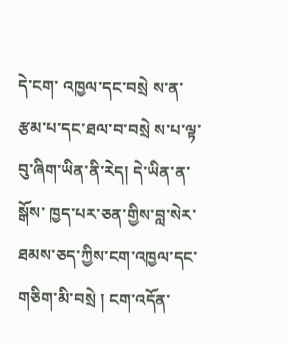དེ་ངག་ འཁྱལ་དང་བསྲེ ས་ན་རྩམ་པ་དང་ཐལ་བ་བསྲེ ས་པ་ལྟ་བུ་ཞིག་ཡིན་ནི་རེད། དེ་ཡིན་ན་སྒོས་ ཁྱད་པར་ཅན་གྱིས་བླ་སེར་ཐམས་ཅད་ཀྱིས་ངག་འཁྱལ་དང་གཅིག་མི་བསྲེ ། ངག་འདོན་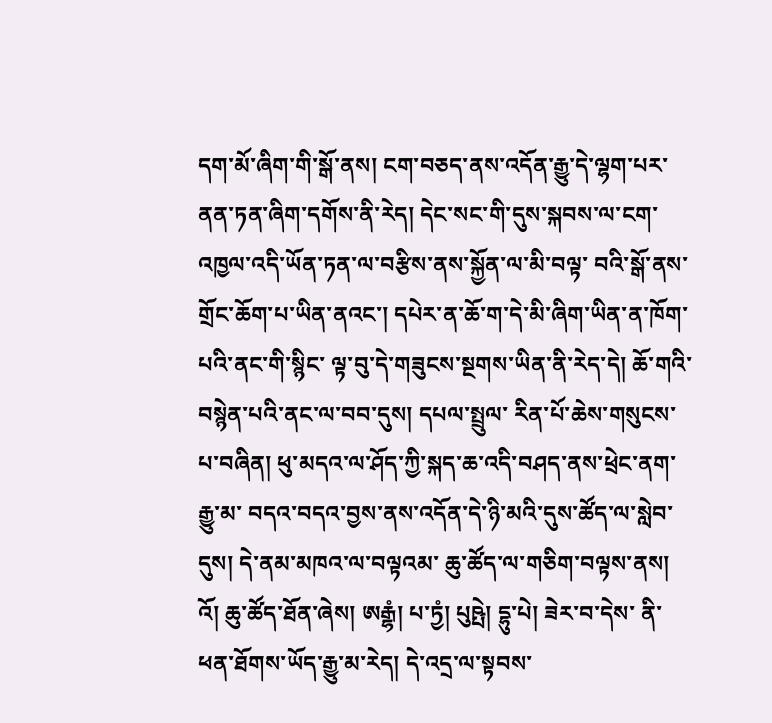དག་མོ་ཞིག་གི་སྒོ་ནས། ངག་བཅད་ནས་འདོན་རྒྱུ་དེ་ལྷག་པར་ནན་ཏན་ཞིག་དགོས་ནི་རེད། དེང་སང་གི་དུས་སྐབས་ལ་ངག་འཁྱལ་འདི་ཡོན་ཏན་ལ་བརྩིས་ནས་སྐྱོན་ལ་མི་བལྟ་ བའི་སྒོ་ནས་གྲོང་ཆོག་པ་ཡིན་ནའང་། དཔེར་ན་ཆོ་ག་དེ་མི་ཞིག་ཡིན་ན་ཁོག་པའི་ནང་གི་སྙིང་ ལྟ་བུ་དེ་གཟུངས་སྔགས་ཡིན་ནི་རེད་དེ། ཆོ་གའི་བསྙེན་པའི་ནང་ལ་བབ་དུས། དཔལ་སྤྲུལ་ རིན་པོ་ཆེས་གསུངས་པ་བཞིན། ཕུ་མདའ་ལ་ཤོད་ཀྱི་སྐད་ཆ་འདི་བཤད་ནས་ཕྲེང་ནག་རྒྱུ་མ་ བདའ་བདའ་བྱས་ནས་འདོན་དེ་ཉི་མའི་དུས་ཚོད་ལ་སླེབ་དུས། དེ་ནམ་མཁའ་ལ་བལྟའམ་ ཆུ་ཚོད་ལ་གཅིག་བལྟས་ནས། འོ། ཆུ་ཚོད་ཐོན་ཞེས། ཨརྒྷཾ། པ་ཏྱཾ། པུཥྤེ། དྷུ་པེ། ཟེར་བ་དེས་ ནི་ཕན་ཐོགས་ཡོད་རྒྱུ་མ་རེད། དེ་འདྲ་ལ་སྟབས་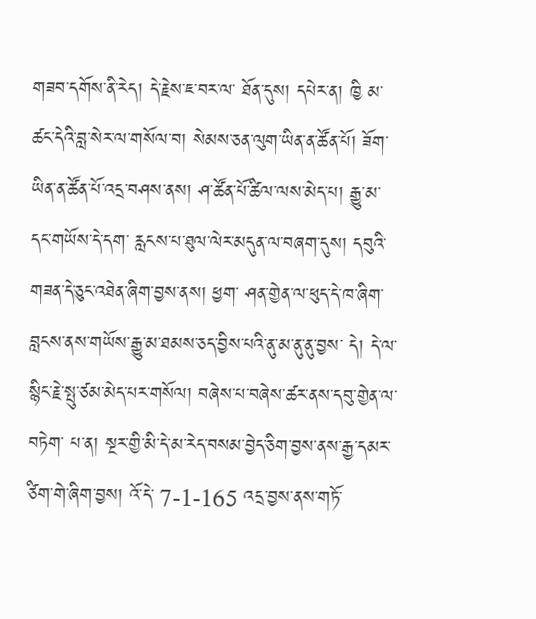གཟབ་དགོས་ནི་རེད། དེ་རྗེས་ཇ་བར་ལ་ ཐོན་དུས། དཔེར་ན། ཁྱི མ་ཚང་དེའི་བླ་སེར་ལ་གསོལ་བ། སེམས་ཅན་ལུག་ཡིན་ན་ཚོན་པོ། ཟོག་ཡིན་ན་ཚོན་པོ་འདྲ་བཤས་ནས། ཤ་ཚོན་པོ་ཚིལ་ལས་མེད་པ། རྒྱུ་མ་དང་གཡོས་དེ་དག་ རླངས་པ་ཐུལ་ལེར་མདུན་ལ་བཞག་དུས། དབུའི་གཟན་དེ་ཅུང་འཐེན་ཞིག་བྱས་ནས། ཕྱག་ ཤན་གྱེན་ལ་ཕུད་དེ་ཁ་ཞིག་བླངས་ནས་གཡོས་རྒྱུ་མ་ཐམས་ཅད་བྱིས་པའི་ནུ་མ་ནུ་ནུ་བྱས་ དེ། དེ་ལ་སྙིང་རྗེ་སྤུ་ཙམ་མེད་པར་གསོལ། བཞེས་པ་བཞེས་ཚར་ནས་དབུ་གྱེན་ལ་བཏེག་ པ་ན། སྔར་གྱི་མི་དེ་མ་རེད་བསམ་བྱེད་ཅིག་བྱས་ནས་རྒྱ་དམར་ཙིག་གེ་ཞིག་བྱས། འོ་དེ་ 7-1-165 འདྲ་བྱས་ནས་གཏོ་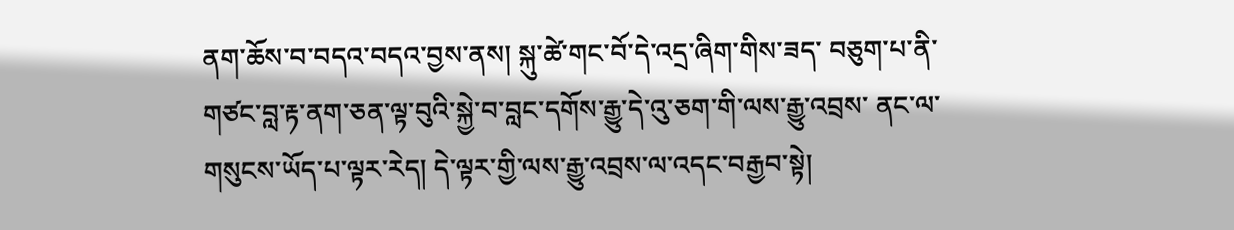ནག་ཆོས་བ་བདའ་བདའ་བྱས་ནས། སྐུ་ཚེ་གང་བོ་དེ་འདྲ་ཞིག་གིས་ཟད་ བཅུག་པ་ནི་གཙང་བླ་རྟ་ནག་ཅན་ལྟ་བུའི་སྐྱེ་བ་བླང་དགོས་རྒྱུ་དེ་འུ་ཅག་གི་ལས་རྒྱུ་འབྲས་ ནང་ལ་གསུངས་ཡོད་པ་ལྟར་རེད། དེ་ལྟར་གྱི་ལས་རྒྱུ་འབྲས་ལ་འདང་བརྒྱབ་སྟེ།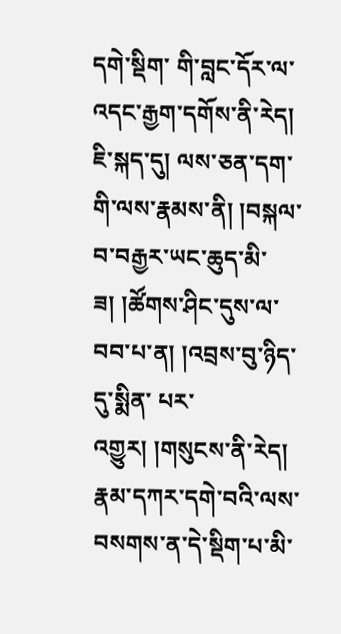དགེ་སྡིག་ གི་བླང་དོར་ལ་འདང་རྒྱག་དགོས་ནི་རེད། ཇི་སྐད་དུ། ལས་ཅན་དག་གི་ལས་རྣམས་ནི། །བསྐལ་བ་བརྒྱར་ཡང་ཆུད་མི་ཟ། །ཚོགས་ཤིང་དུས་ལ་བབ་པ་ན། །འབྲས་བུ་ཉིད་དུ་སྨིན་ པར་འགྱུར། །གསུངས་ནི་རེད། རྣམ་དཀར་དགེ་བའི་ལས་བསགས་ན་དེ་སྡིག་པ་མི་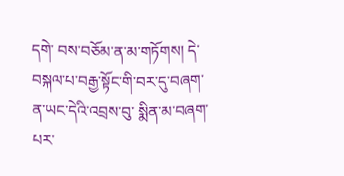དགེ་ བས་བཅོམ་ན་མ་གཏོགས། དེ་བསྐལ་པ་བརྒྱ་སྟོང་གི་བར་དུ་བཞག་ན་ཡང་དེའི་འབྲས་བུ་ སྨིན་མ་བཞག་པར་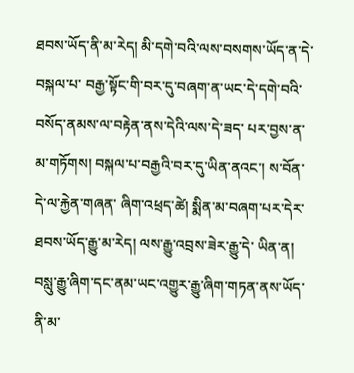ཐབས་ཡོད་ནི་མ་རེད། མི་དགེ་བའི་ལས་བསགས་ཡོད་ན་དེ་བསྐལ་པ་ བརྒྱ་སྟོང་གི་བར་དུ་བཞག་ན་ཡང་དེ་དགེ་བའི་བསོད་ནམས་ལ་བརྟེན་ནས་དེའི་ལས་དེ་ཟད་ པར་བྱས་ན་མ་གཏོགས། བསྐལ་པ་བརྒྱའི་བར་དུ་ཡིན་ནའང་། ས་བོན་དེ་ལ་རྐྱེན་གཞན་ ཞིག་འཕྲད་ཚེ། སྨིན་མ་བཞག་པར་དེར་ཐབས་ཡོད་རྒྱུ་མ་རེད། ལས་རྒྱུ་འབྲས་ཟེར་རྒྱུ་དེ་ ཡིན་ན། བསླུ་རྒྱུ་ཞིག་དང་ནམ་ཡང་འགྱུར་རྒྱུ་ཞིག་གཏན་ནས་ཡོད་ནི་མ་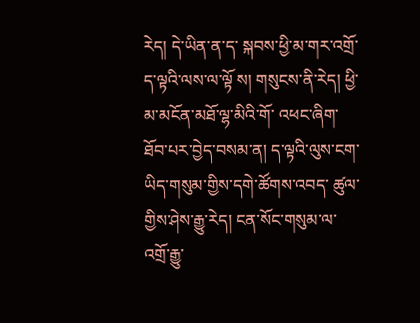རེད། དེ་ཡིན་ན་ད་ སྐབས་ཕྱི་མ་གར་འགྲོ་ད་ལྟའི་ལས་ལ་ལྟོ ས། གསུངས་ནི་རེད། ཕྱི་མ་མངོན་མཐོ་ལྷ་མིའི་གོ་ འཕང་ཞིག་ཐོབ་པར་བྱེད་བསམ་ན། ད་ལྟའི་ལུས་ངག་ཡིད་གསུམ་གྱིས་དགེ་ཚོགས་འབད་ ཚུལ་གྱིས་ཤེས་རྒྱུ་རེད། ངན་སོང་གསུམ་ལ་འགྲོ་རྒྱུ་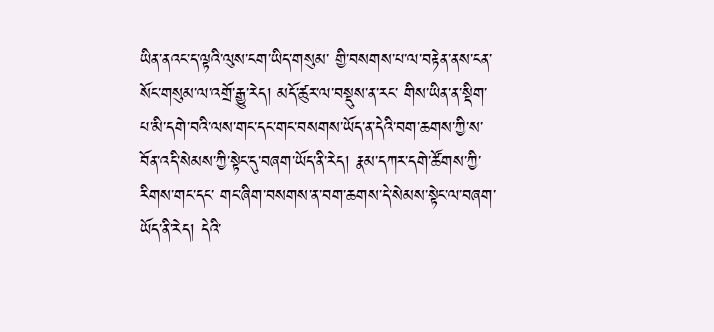ཡིན་ནའང་ད་ལྟའི་ལུས་ངག་ཡིད་གསུམ་ གྱི་བསགས་པ་ལ་བརྟེན་ནས་ངན་སོང་གསུམ་ལ་འགྲོ་རྒྱུ་རེད། མདོ་ཚུར་ལ་བསྡུས་ན་རང་ གིས་ཡིན་ན་སྡིག་པ་མི་དགེ་བའི་ལས་གང་དང་གང་བསགས་ཡོད་ན་དེའི་བག་ཆགས་ཀྱི་ས་ བོན་འདི་སེམས་ཀྱི་སྟེང་དུ་བཞག་ཡོད་ནི་རེད། རྣམ་དཀར་དགེ་ཚོགས་ཀྱི་རིགས་གང་དང་ གང་ཞིག་བསགས་ན་བག་ཆགས་དེ་སེམས་སྟེང་ལ་བཞག་ཡོད་ནི་རེད། དེའི་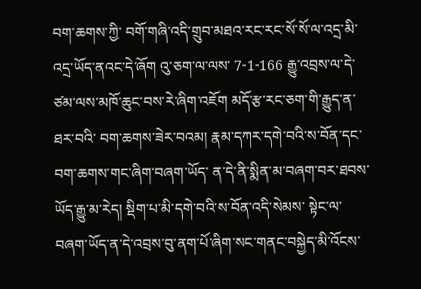བག་ཆགས་ཀྱི་ བགོ་གཞི་འདི་གྲུབ་མཐའ་རང་རང་སོ་སོ་ལ་འདྲ་མི་འདྲ་ཡོད་ནའང་དེ་ཞོག འུ་ཅག་ལ་ལས་ 7-1-166 རྒྱུ་འབྲས་ལ་དེ་ཙམ་ལས་མཁོ་ཆུང་བས་རེ་ཞིག་འཇོག མདོ་རྩ་རང་ཅག་གི་རྒྱུད་ན་ཐར་བའི་ བག་ཆགས་ཟེར་བའམ། རྣམ་དཀར་དགེ་བའི་ས་བོན་དང་བག་ཆགས་གང་ཞིག་བཞག་ཡོད་ ན་དེ་ནི་སྨིན་མ་བཞག་བར་ཐབས་ཡོད་རྒྱུ་མ་རེད། སྡིག་པ་མི་དགེ་བའི་ས་བོན་འདི་སེམས་ སྟེང་ལ་བཞག་ཡོད་ན་དེ་འབྲས་བུ་ནག་པོ་ཞིག་སང་གནང་བསྐྱེད་མི་འོངས་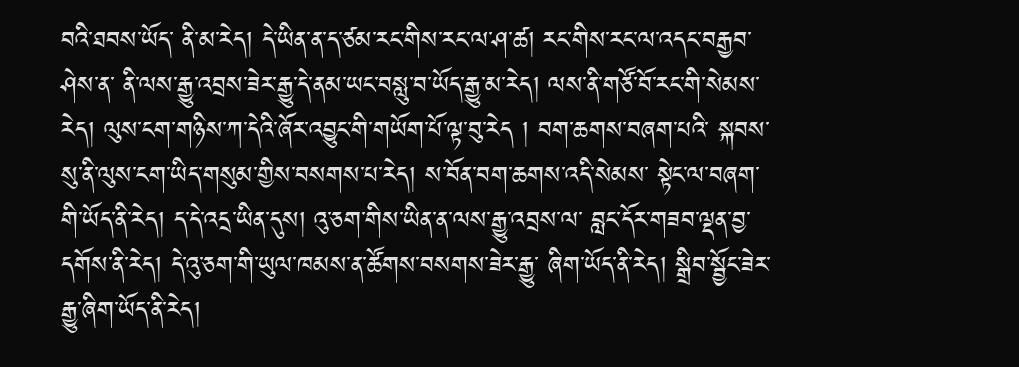བའི་ཐབས་ཡོད་ ནི་མ་རེད། དེ་ཡིན་ན་ད་ཙམ་རང་གིས་རང་ལ་ཤ་ཚ། རང་གིས་རང་ལ་འདང་བརྒྱབ་ཤེས་ན་ ནི་ལས་རྒྱུ་འབྲས་ཟེར་རྒྱུ་དེ་ནམ་ཡང་བསླུ་བ་ཡོད་རྒྱུ་མ་རེད། ལས་ནི་གཙོ་བོ་རང་གི་སེམས་ རེད། ལུས་ངག་གཉིས་ཀ་དེའི་ཞོར་འབྱུང་གི་གཡོག་པོ་ལྟ་བུ་རེད ། བག་ཆགས་བཞག་པའི་ སྐབས་སུ་ནི་ལུས་ངག་ཡིད་གསུམ་གྱིས་བསགས་པ་རེད། ས་བོན་བག་ཆགས་འདི་སེམས་ སྟེང་ལ་བཞག་གི་ཡོད་ནི་རེད། ད་དེ་འདྲ་ཡིན་དུས། འུ་ཅག་གིས་ཡིན་ན་ལས་རྒྱུ་འབྲས་ལ་ བླང་དོར་གཟབ་ལྡན་བྱ་དགོས་ནི་རེད། དེ་འུ་ཅག་གི་ཡུལ་ཁམས་ན་ཚོགས་བསགས་ཟེར་རྒྱུ་ ཞིག་ཡོད་ནི་རེད། སྒྲིབ་སྦྱོང་ཟེར་རྒྱུ་ཞིག་ཡོད་ནི་རེད།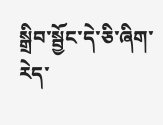སྒྲིབ་སྦྱོང་དེ་ཅི་ཞིག་རེད་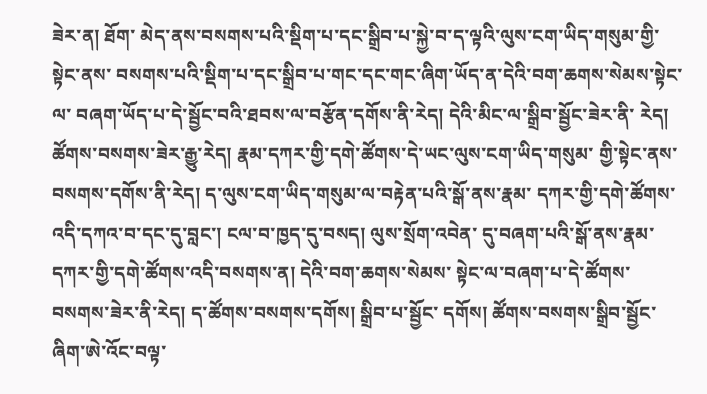ཟེར་ན། ཐོག་ མེད་ནས་བསགས་པའི་སྡིག་པ་དང་སྒྲིབ་པ་སྐྱེ་བ་ད་ལྟའི་ལུས་ངག་ཡིད་གསུམ་གྱི་སྟེང་ནས་ བསགས་པའི་སྡིག་པ་དང་སྒྲིབ་པ་གང་དང་གང་ཞིག་ཡོད་ན་དེའི་བག་ཆགས་སེམས་སྟེང་ལ་ བཞག་ཡོད་པ་དེ་སྦྱོང་བའི་ཐབས་ལ་བརྩོན་དགོས་ནི་རེད། དེའི་མིང་ལ་སྒྲིབ་སྦྱོང་ཟེར་ནི་ རེད། ཚོགས་བསགས་ཟེར་རྒྱུ་རེད། རྣམ་དཀར་གྱི་དགེ་ཚོགས་དེ་ཡང་ལུས་ངག་ཡིད་གསུམ་ གྱི་སྟེང་ནས་བསགས་དགོས་ནི་རེད། ད་ལུས་ངག་ཡིད་གསུམ་ལ་བརྟེན་པའི་སྒོ་ནས་རྣམ་ དཀར་གྱི་དགེ་ཚོགས་འདི་དཀའ་བ་དང་དུ་བླང་། ངལ་བ་ཁྱད་དུ་བསད། ལུས་སྲོག་འབེན་ དུ་བཞག་པའི་སྒོ་ནས་རྣམ་དཀར་གྱི་དགེ་ཚོགས་འདི་བསགས་ན། དེའི་བག་ཆགས་སེམས་ སྟེང་ལ་བཞག་པ་དེ་ཚོགས་བསགས་ཟེར་ནི་རེད། ད་ཚོགས་བསགས་དགོས། སྒྲིབ་པ་སྦྱོང་ དགོས། ཚོགས་བསགས་སྒྲིབ་སྦྱོང་ཞིག་ཨེ་འོང་བལྟ་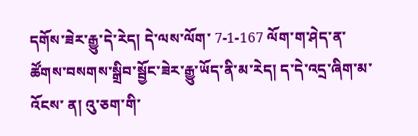དགོས་ཟེར་རྒྱུ་དེ་རེད། དེ་ལས་ལོག་ 7-1-167 ལོག་ག་ཤེད་ན་ཚོགས་བསགས་སྒྲིབ་སྦྱོང་ཟེར་རྒྱུ་ཡོད་ནི་མ་རེད། ད་དེ་འདྲ་ཞིག་མ་འོངས་ ན། འུ་ཅག་གི་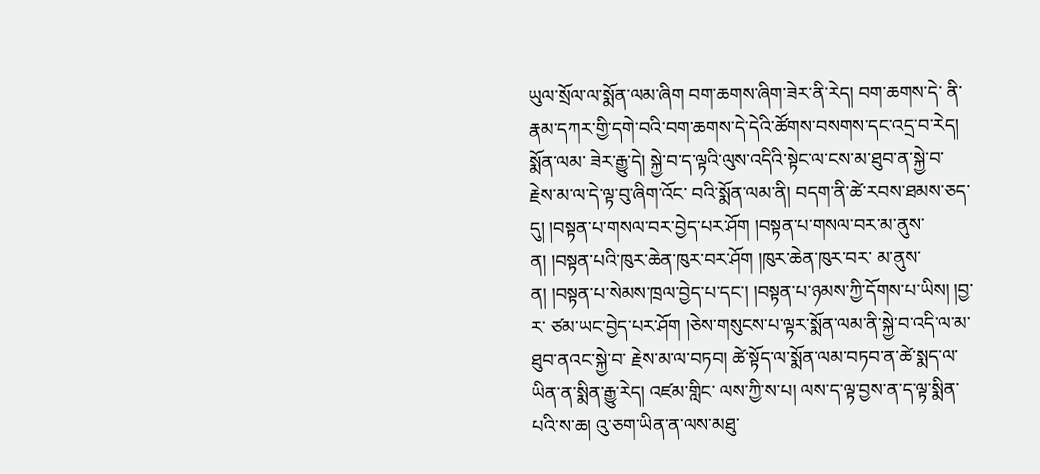ཡུལ་སྲོལ་ལ་སྨོན་ལམ་ཞིག བག་ཆགས་ཞིག་ཟེར་ནི་རེད། བག་ཆགས་དེ་ ནི་རྣམ་དཀར་གྱི་དགེ་བའི་བག་ཆགས་དེ་དེའི་ཚོགས་བསགས་དང་འདྲ་བ་རེད། སྨོན་ལམ་ ཟེར་རྒྱུ་དེ། སྐྱེ་བ་ད་ལྟའི་ལུས་འདིའི་སྟེང་ལ་ངས་མ་ཐུབ་ན་སྐྱེ་བ་རྗེས་མ་ལ་དེ་ལྟ་བུ་ཞིག་འོང་ བའི་སྨོན་ལམ་ནི། བདག་ནི་ཚེ་རབས་ཐམས་ཅད་དུ། །བསྟན་པ་གསལ་བར་བྱེད་པར་ཤོག །བསྟན་པ་གསལ་བར་མ་ནུས་ན། །བསྟན་པའི་ཁུར་ཆེན་ཁུར་བར་ཤོག །ཁུར་ཆེན་ཁུར་བར་ མ་ནུས་ན། །བསྟན་པ་སེམས་ཁྲལ་བྱེད་པ་དང་། །བསྟན་པ་ཉམས་ཀྱི་དོགས་པ་ཡིས། །བྱ་ར་ ཙམ་ཡང་བྱེད་པར་ཤོག །ཅེས་གསུངས་པ་ལྟར་སྨོན་ལམ་ནི་སྐྱེ་བ་འདི་ལ་མ་ཐུབ་ནའང་སྐྱེ་བ་ རྗེས་མ་ལ་བཏབ། ཚེ་སྟོད་ལ་སྨོན་ལམ་བཏབ་ན་ཚེ་སྨད་ལ་ཡིན་ན་སྨིན་རྒྱུ་རེད། འཛམ་གླིང་ ལས་ཀྱི་ས་པ། ལས་ད་ལྟ་བྱས་ན་ད་ལྟ་སྨིན་པའི་ས་ཆ། འུ་ཅག་ཡིན་ན་ལས་མཐུ་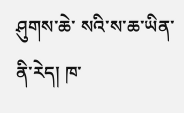ཤུགས་ཆེ་ སའི་ས་ཆ་ཡིན་ནི་རེད། ཁ་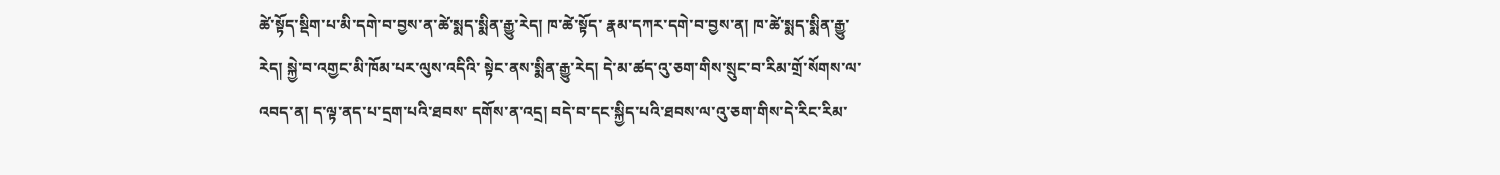ཚེ་སྟོད་སྡིག་པ་མི་དགེ་བ་བྱས་ན་ཚེ་སྨད་སྨིན་རྒྱུ་རེད། ཁ་ཚེ་སྟོད་ རྣམ་དཀར་དགེ་བ་བྱས་ན། ཁ་ཚེ་སྨད་སྨིན་རྒྱུ་རེད། སྐྱེ་བ་འགྱང་མི་ཁོམ་པར་ལུས་འདིའི་ སྟེང་ནས་སྨིན་རྒྱུ་རེད། དེ་མ་ཚད་འུ་ཅག་གིས་སྲུང་བ་རིམ་གྲོ་སོགས་ལ་འབད་ན། ད་ལྟ་ནད་པ་དྲག་པའི་ཐབས་ དགོས་ན་འདྲ། བདེ་བ་དང་སྐྱིད་པའི་ཐབས་ལ་འུ་ཅག་གིས་དེ་རིང་རིམ་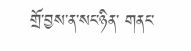གྲོ་བྱས་ན་སང་ཉིན་ གནང་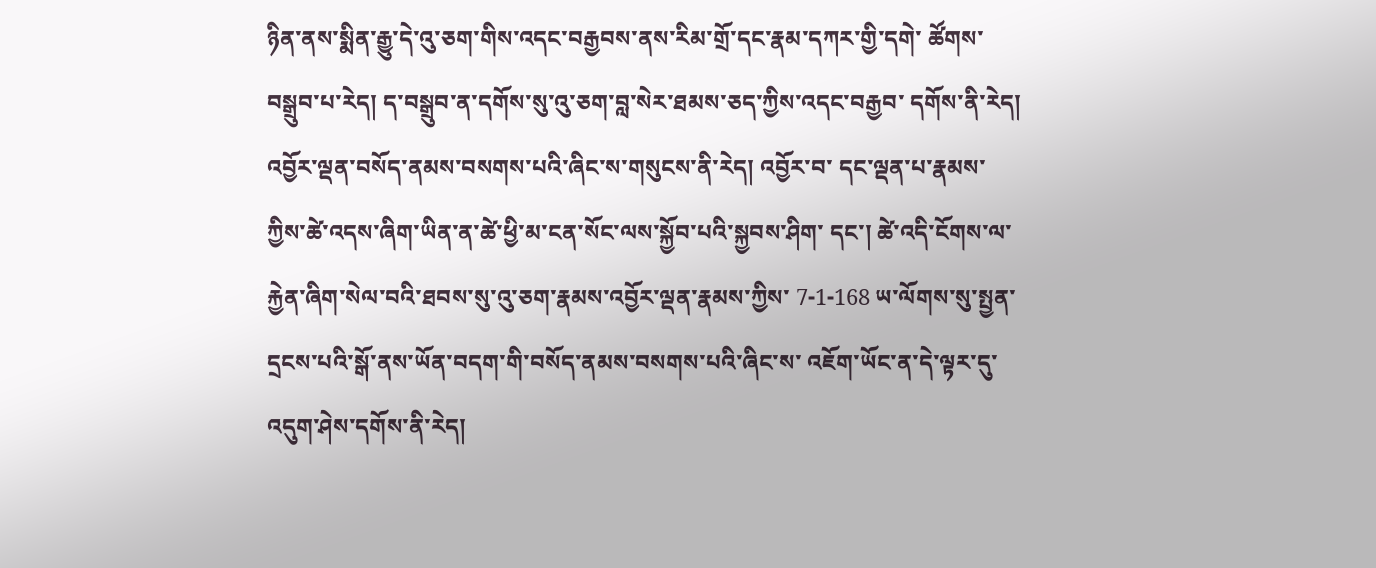ཉིན་ནས་སྨིན་རྒྱུ་དེ་འུ་ཅག་གིས་འདང་བརྒྱབས་ནས་རིམ་གྲོ་དང་རྣམ་དཀར་གྱི་དགེ་ ཚོགས་བསྒྲུབ་པ་རེད། ད་བསྒྲུབ་ན་དགོས་སུ་འུ་ཅག་བླ་སེར་ཐམས་ཅད་ཀྱིས་འདང་བརྒྱབ་ དགོས་ནི་རེད། འབྱོར་ལྡན་བསོད་ནམས་བསགས་པའི་ཞིང་ས་གསུངས་ནི་རེད། འབྱོར་བ་ དང་ལྡན་པ་རྣམས་ཀྱིས་ཚེ་འདས་ཞིག་ཡིན་ན་ཚེ་ཕྱི་མ་ངན་སོང་ལས་སྐྱོབ་པའི་སྐྱབས་ཤིག་ དང་། ཚེ་འདི་ངོགས་ལ་རྐྱེན་ཞིག་སེལ་བའི་ཐབས་སུ་འུ་ཅག་རྣམས་འབྱོར་ལྡན་རྣམས་ཀྱིས་ 7-1-168 ཡ་ལོགས་སུ་སྤྱན་དྲངས་པའི་སྒོ་ནས་ཡོན་བདག་གི་བསོད་ནམས་བསགས་པའི་ཞིང་ས་ འཇོག་ཡོང་ན་དེ་ལྟར་དུ་འདུག་ཤེས་དགོས་ནི་རེད།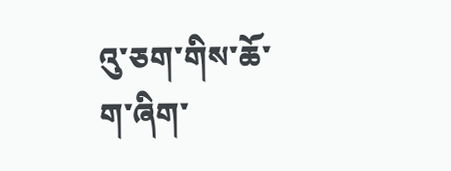འུ་ཅག་གིས་ཆོ་ག་ཞིག་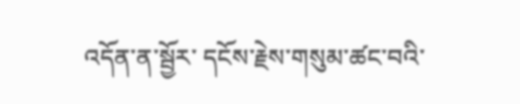འདོན་ན་སྦྱོར་ དངོས་རྗེས་གསུམ་ཚང་བའི་